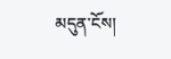མདུན་ངོས།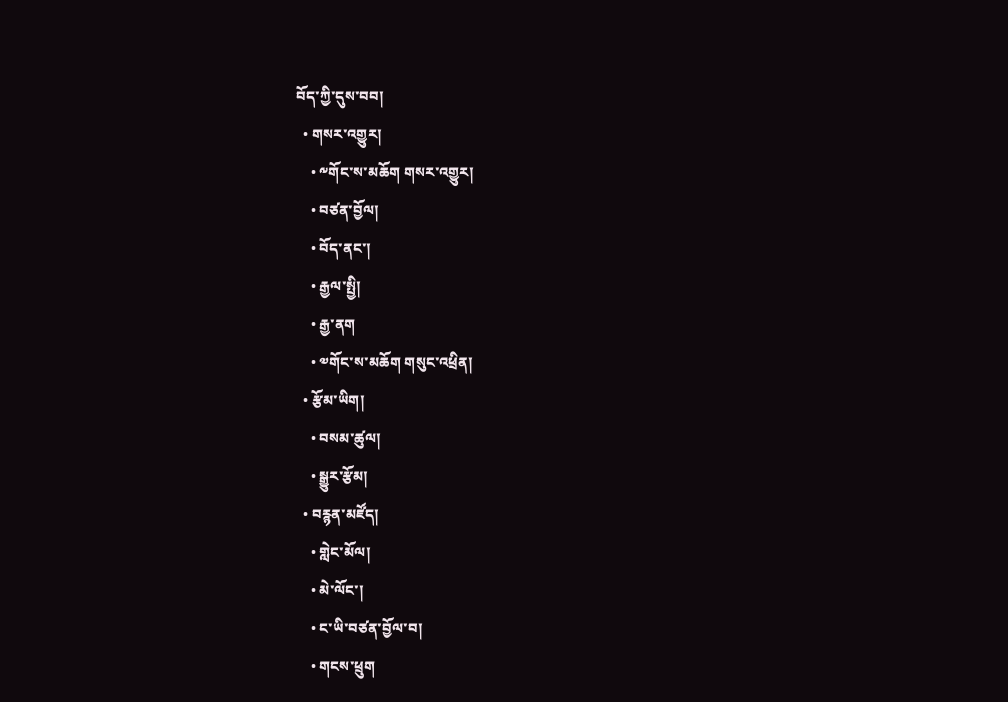བོད་ཀྱི་དུས་བབ།
  • གསར་འགྱུར།
    • ༸གོང་ས་མཆོག གསར་འགྱུར།
    • བཙན་བྱོལ།
    • བོད་ནང་།
    • རྒྱལ་སྤྱི།
    • རྒྱ་ནག
    • ༧གོང་ས་མཆོག གསུང་འཕྲིན།
  • རྩོམ་ཡིག།
    • བསམ་ཚུལ།
    • སྒྱུར་རྩོམ།
  • བརྙན་མཛོད།
    • གླེང་མོལ།
    • མེ་ལོང་།
    • ང་ཡི་བཙན་བྱོལ་བ།
    • གངས་ཕྲུག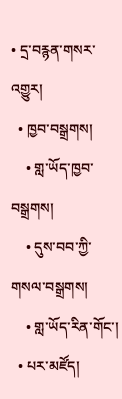• དྲ་བརྙན་གསར་འགྱུར།
  • ཁྱབ་བསྒྲགས།
    • གླ་ཡོད་ཁྱབ་བསྒྲགས།
    • དུས་བབ་ཀྱི་གསལ་བསྒྲགས།
    • གླ་ཡོད་རིན་གོང་།
  • པར་མཛོད།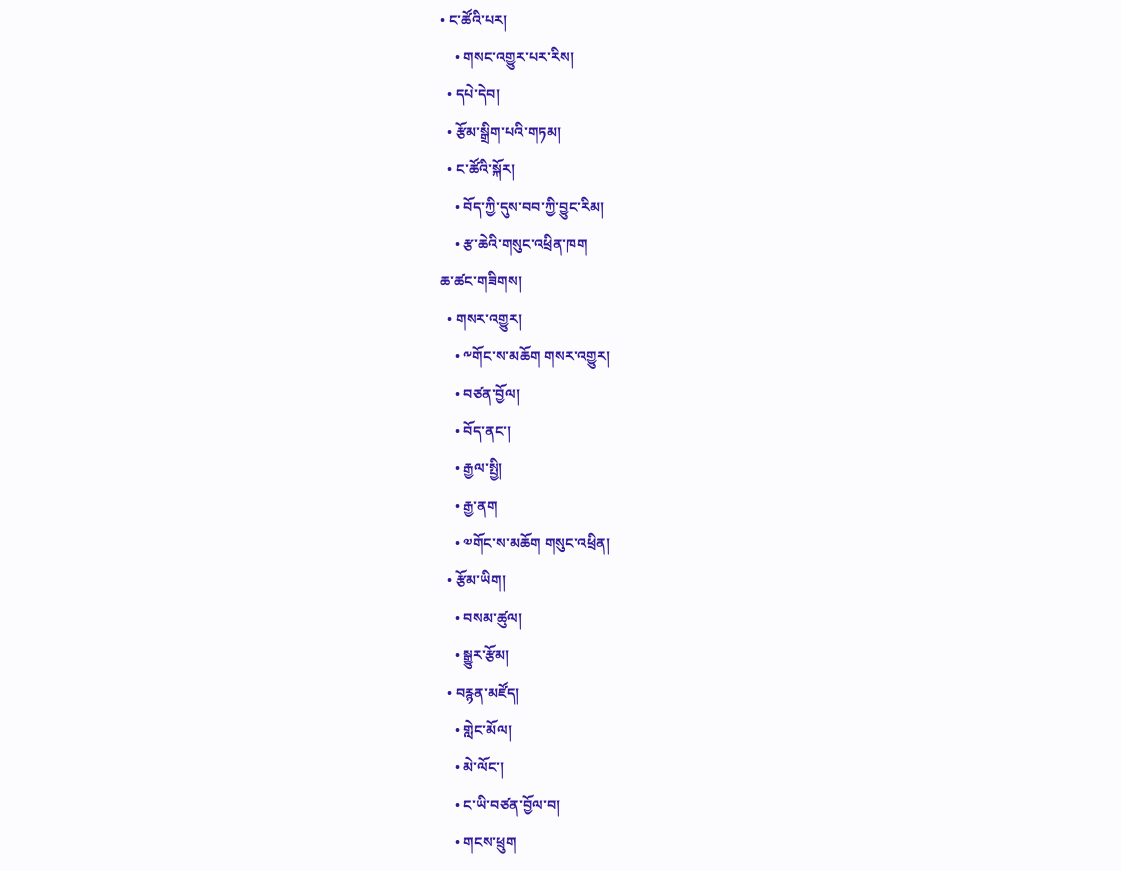• ང་ཚོའི་པར།
    • གསང་འགྱུར་པར་རིས།
  • དཔེ་དེབ།
  • རྩོམ་སྒྲིག་པའི་གཏམ།
  • ང་ཚོའི་སྐོར།
    • བོད་ཀྱི་དུས་བབ་ཀྱི་བྱུང་རིམ།
    • རྩ་ཆེའི་གསུང་འཕྲིན་ཁག
ཆ་ཚང་གཟིགས།
  • གསར་འགྱུར།
    • ༸གོང་ས་མཆོག གསར་འགྱུར།
    • བཙན་བྱོལ།
    • བོད་ནང་།
    • རྒྱལ་སྤྱི།
    • རྒྱ་ནག
    • ༧གོང་ས་མཆོག གསུང་འཕྲིན།
  • རྩོམ་ཡིག།
    • བསམ་ཚུལ།
    • སྒྱུར་རྩོམ།
  • བརྙན་མཛོད།
    • གླེང་མོལ།
    • མེ་ལོང་།
    • ང་ཡི་བཙན་བྱོལ་བ།
    • གངས་ཕྲུག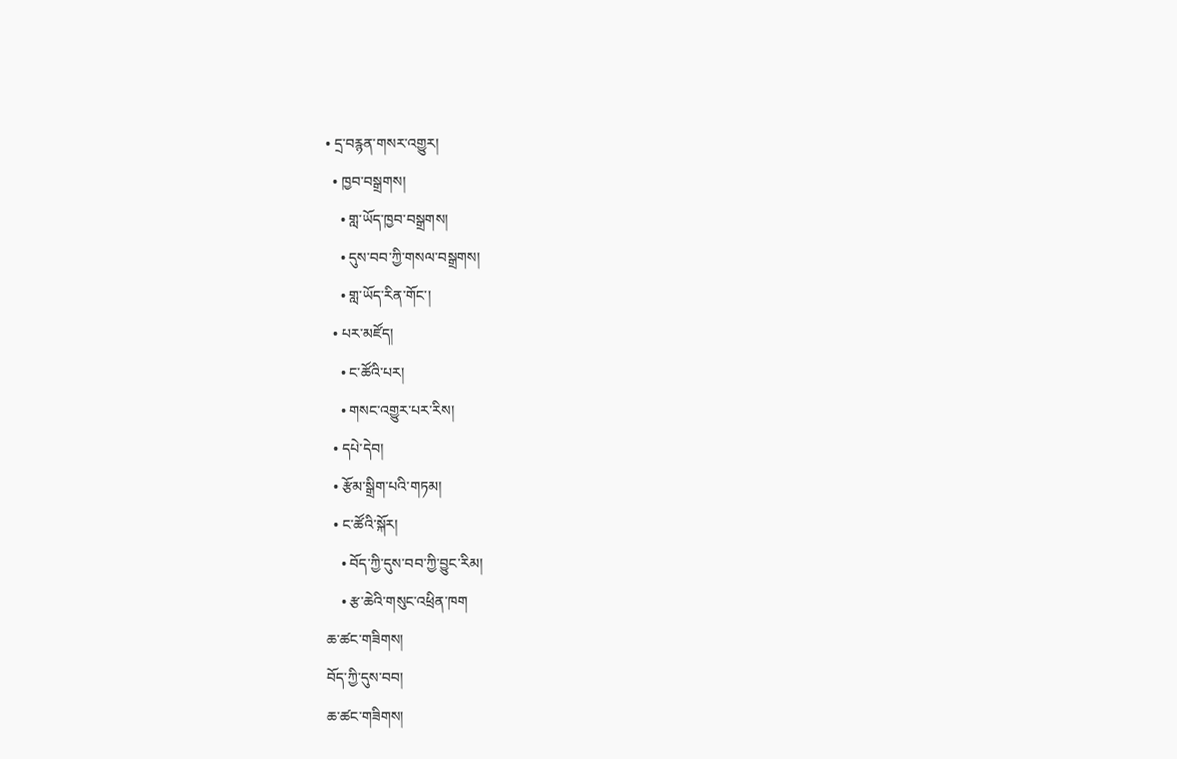• དྲ་བརྙན་གསར་འགྱུར།
  • ཁྱབ་བསྒྲགས།
    • གླ་ཡོད་ཁྱབ་བསྒྲགས།
    • དུས་བབ་ཀྱི་གསལ་བསྒྲགས།
    • གླ་ཡོད་རིན་གོང་།
  • པར་མཛོད།
    • ང་ཚོའི་པར།
    • གསང་འགྱུར་པར་རིས།
  • དཔེ་དེབ།
  • རྩོམ་སྒྲིག་པའི་གཏམ།
  • ང་ཚོའི་སྐོར།
    • བོད་ཀྱི་དུས་བབ་ཀྱི་བྱུང་རིམ།
    • རྩ་ཆེའི་གསུང་འཕྲིན་ཁག
ཆ་ཚང་གཟིགས།
བོད་ཀྱི་དུས་བབ།
ཆ་ཚང་གཟིགས།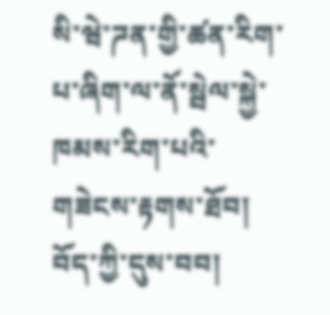སི་ཝེ་ཌན་གྱི་ཚན་རིག་པ་ཞིག་ལ་ནོ་སྦེལ་སྐྱེ་ཁམས་རིག་པའི་གཟེངས་རྟགས་ཐོབ།
བོད་ཀྱི་དུས་བབ།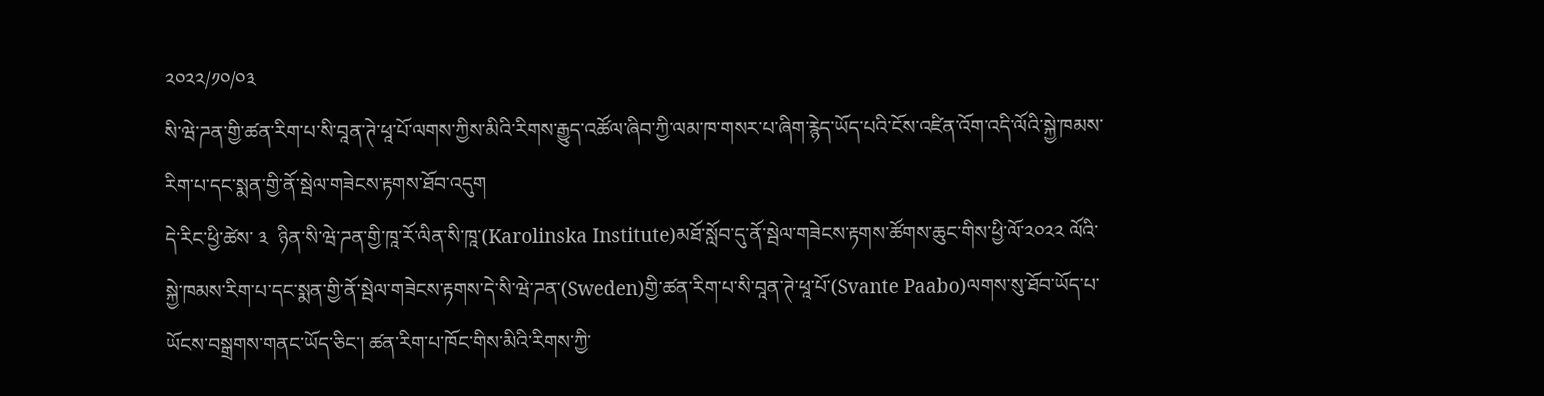༢༠༢༢/༡༠/༠༣
སི་ཝེ་ཌན་གྱི་ཚན་རིག་པ་སི་བཱན་ཊེ་ཕཱ་པོ་ལགས་ཀྱིས་མིའི་རིགས་རྒྱུད་འཚོལ་ཞིབ་ཀྱི་ལམ་ཁ་གསར་པ་ཞིག་རྙེད་ཡོད་པའི་ངོས་འཛིན་འོག་འདི་ལོའི་སྐྱེ་ཁམས་རིག་པ་དང་སྨན་གྱི་ནོ་སྦེལ་གཟེངས་རྟགས་ཐོབ་འདུག
དེ་རིང་ཕྱི་ཚེས་ ༣  ཉིན་སི་ཝེ་ཌན་གྱི་ཁཱ་རོ་ལིན་སི་ཁཱ་(Karolinska Institute)མཐོ་སློབ་དུ་ནོ་སྦེལ་གཟེངས་རྟགས་ཚོགས་ཆུང་གིས་ཕྱི་ལོ་༢༠༢༢ ལོའི་སྐྱེ་ཁམས་རིག་པ་དང་སྨན་གྱི་ནོ་སྦེལ་གཟེངས་རྟགས་དེ་སི་ཝེ་ཌན་(Sweden)གྱི་ཚན་རིག་པ་སི་བཱན་ཊེ་ཕཱ་པོ་(Svante Paabo)ལགས་སུ་ཐོབ་ཡོད་པ་ཡོངས་བསྒྲགས་གནང་ཡོད་ཅིང་། ཚན་རིག་པ་ཁོང་གིས་མིའི་རིགས་ཀྱི་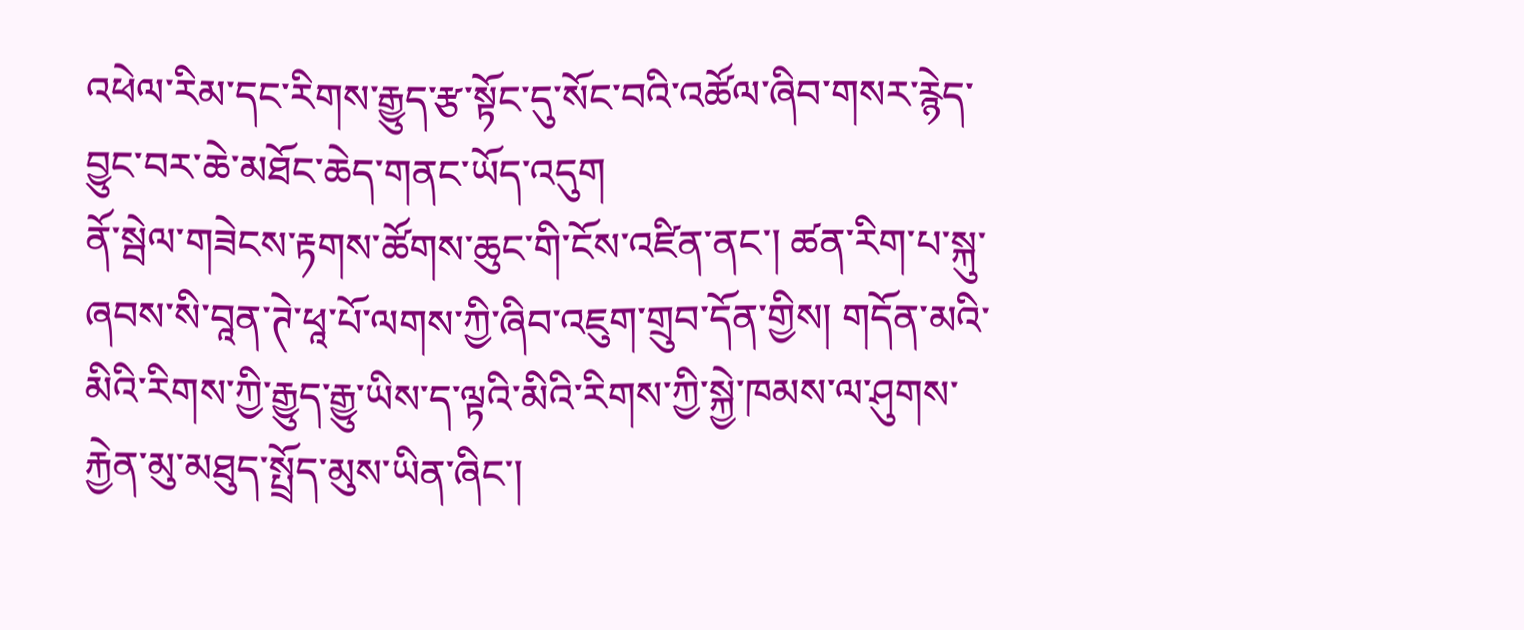འཕེལ་རིམ་དང་རིགས་རྒྱུད་རྩ་སྟོང་དུ་སོང་བའི་འཚོལ་ཞིབ་གསར་རྙེད་བྱུང་བར་ཆེ་མཐོང་ཆེད་གནང་ཡོད་འདུག
ནོ་སྦེལ་གཟེངས་རྟགས་ཚོགས་ཆུང་གི་ངོས་འཛིན་ནང་། ཚན་རིག་པ་སྐུ་ཞབས་སི་བཱན་ཊེ་ཕཱ་པོ་ལགས་ཀྱི་ཞིབ་འཇུག་གྲུབ་དོན་གྱིས། གདོན་མའི་མིའི་རིགས་ཀྱི་རྒྱུད་རྒྱུ་ཡིས་ད་ལྟའི་མིའི་རིགས་ཀྱི་སྐྱེ་ཁམས་ལ་ཤུགས་རྐྱེན་མུ་མཐུད་སྤྲོད་མུས་ཡིན་ཞིང་།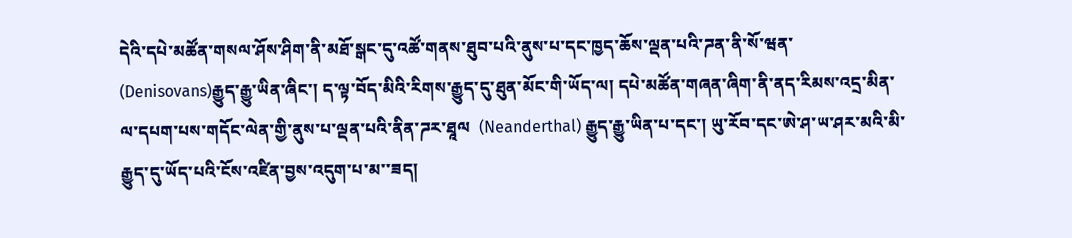དེའི་དཔེ་མཚོན་གསལ་ཤོས་ཤིག་ནི་མཐོ་སྒང་དུ་འཚོ་གནས་ཐུབ་པའི་ནུས་པ་དང་ཁྱད་ཆོས་ལྡན་པའི་ཌན་ནི་སོ་ཝན་ (Denisovans)རྒྱུད་རྒྱུ་ཡིན་ཞིང་། ད་ལྟ་བོད་མིའི་རིགས་རྒྱུད་དུ་ཐུན་མོང་གི་ཡོད་ལ། དཔེ་མཚོན་གཞན་ཞིག་ནི་ནད་རིམས་འདྲ་མིན་ལ་དཔག་པས་གདོང་ལེན་གྱི་ནུས་པ་ལྡན་པའི་ནིན་ཌར་ཐཱལ  (Neanderthal) རྒྱུད་རྒྱུ་ཡིན་པ་དང་། ཡུ་རོབ་དང་ཨེ་ཤ་ཡ་ཤར་མའི་མི་རྒྱུད་དུ་ཡོད་པའི་ངོས་འཛིན་བྱས་འདུག་པ་མ་་ཟད།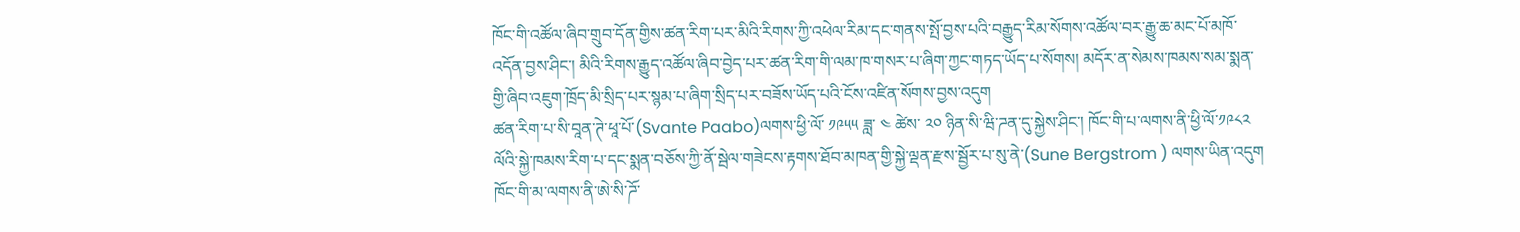ཁོང་གི་འཚོལ་ཞིབ་གྲུབ་དོན་གྱིས་ཚན་རིག་པར་མིའི་རིགས་ཀྱི་འཕེལ་རིམ་དང་གནས་སྤོ་བྱས་པའི་བརྒྱུད་རིམ་སོགས་འཚོལ་བར་རྒྱུ་ཆ་མང་པོ་མཁོ་འདོན་བྱས་ཤིང་། མིའི་རིགས་རྒྱུད་འཚོལ་ཞིབ་བྱེད་པར་ཚན་རིག་གི་ལམ་ཁ་གསར་པ་ཞིག་ཀྱང་གཏད་ཡོད་པ་སོགས། མདོར་ན་སེམས་ཁམས་སམ་སྨན་གྱི་ཞིབ་འཇུག་ཁྲོད་མི་སྲིད་པར་སྙམ་པ་ཞིག་སྲིད་པར་བཟོས་ཡོད་པའི་ངོས་འཛིན་སོགས་བྱས་འདུག
ཚན་རིག་པ་སི་བཱན་ཊེ་ཕཱ་པོ་(Svante Paabo)ལགས་ཕྱི་ལོ་ ༡༩༥༥ ཟླ་ ༤ ཚེས་ ༢༠ ཉིན་སི་ཝི་ཌན་དུ་སྐྱེས་ཤིང་། ཁོང་གི་པ་ལགས་ནི་ཕྱི་ལོ་༡༩༨༢ ལོའི་སྐྱེ་ཁམས་རིག་པ་དང་སྨན་བཅོས་ཀྱི་ནོ་སྦེལ་གཟེངས་རྟགས་ཐོབ་མཁན་གྱི་སྐྱེ་ལྡན་རྫས་སྦྱོར་པ་སུ་ནེ་(Sune Bergstrom ) ལགས་ཡིན་འདུག ཁོང་གི་མ་ལགས་ནི་ཨེ་སི་ཌོ་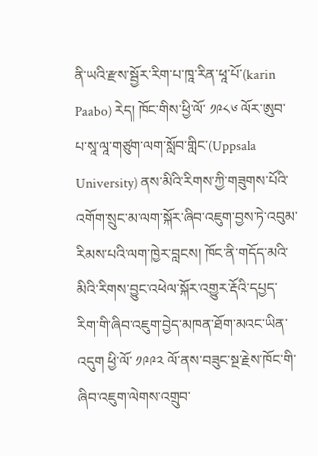ནི་ཡའི་རྫས་སྦྱོར་རིག་པ་ཁཱ་རིན་ཕཱ་པོ་(karin Paabo) རེད། ཁོང་གིས་ཕྱི་ལོ་ ༡༩༨༦ ལོར་ཨུབ་པ་སཱ་ལཱ་གཙུག་ལག་སློབ་གླིང་(Uppsala University) ནས་མིའི་རིགས་ཀྱི་གཟུགས་པོའི་འགོག་སྲུང་མ་ལག་སྐོར་ཞིབ་འཇུག་བྱས་ཏེ་འབུམ་རིམས་པའི་ལག་ཁྱེར་བླངས། ཁོང་ནི་གདོད་མའི་མིའི་རིགས་བྱུང་འཕེལ་སྐོར་འགྱུར་རྡོའི་དཔྱད་རིག་གི་ཞིབ་འཇུག་བྱེད་མཁན་ཐོག་མའང་ཡིན་འདུག ཕྱི་ལོ་ ༡༩༩༢ ལོ་ནས་བཟུང་སྔ་རྗེས་ཁོང་གི་ཞིབ་འཇུག་ལེགས་འགྲུབ་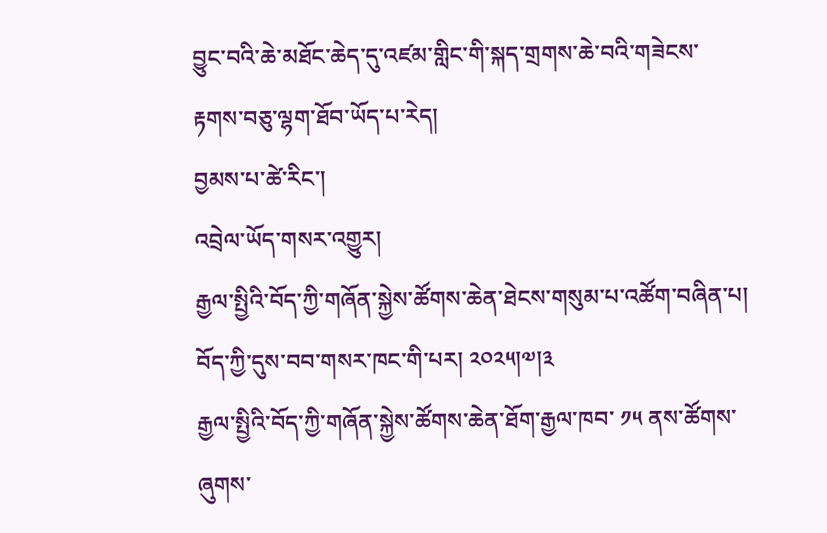བྱུང་བའི་ཆེ་མཐོང་ཆེད་དུ་འཛམ་གླིང་གི་སྐད་གྲགས་ཆེ་བའི་གཟེངས་རྟགས་བཅུ་ལྷག་ཐོབ་ཡོད་པ་རེད།
བྱམས་པ་ཚེ་རིང་།
འབྲེལ་ཡོད་གསར་འགྱུར།
རྒྱལ་སྤྱིའི་བོད་ཀྱི་གཞོན་སྐྱེས་ཚོགས་ཆེན་ཐེངས་གསུམ་པ་འཚོག་བཞིན་པ། བོད་ཀྱི་དུས་བབ་གསར་ཁང་གི་པར། ༢༠༢༥།༧།༣
རྒྱལ་སྤྱིའི་བོད་ཀྱི་གཞོན་སྐྱེས་ཚོགས་ཆེན་ཐོག་རྒྱལ་ཁབ་ ༡༥ ནས་ཚོགས་ཞུགས་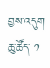བྱས་འདུག
ཆུ་ཚོད་ ༡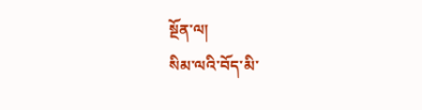སྔོན་ལ།
སིམ་ལའི་བོད་མི་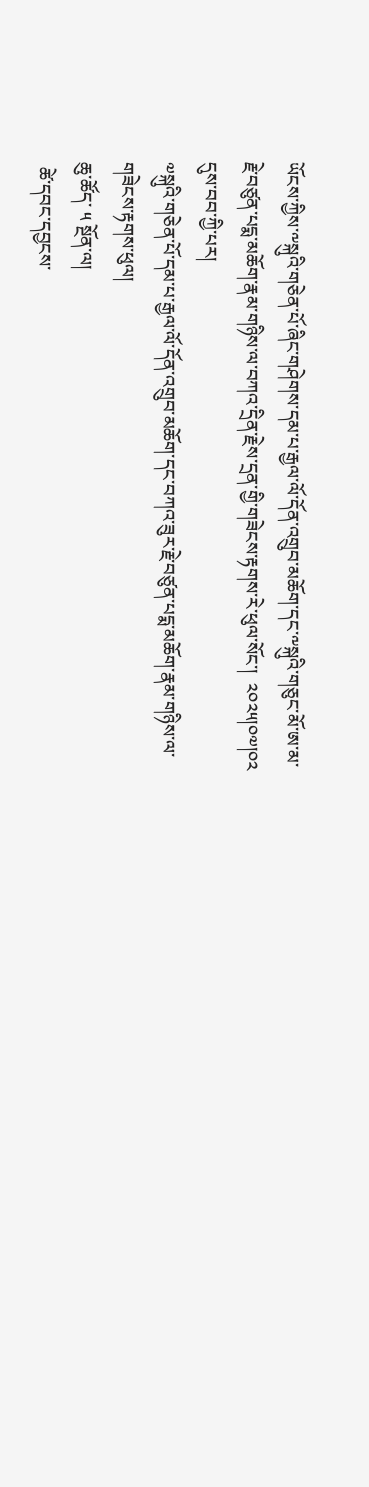ཡོངས་ཀྱིས་༸སྐུའི་གཅེན་པོ་ཞིང་གཤེགས་དམ་པ་རྒྱལ་ལོ་དོན་འགྲུབ་མཆོག་དང་༸སྐུའི་གཅུང་མོ་ཨ་མ་རྗེ་བཙུན་པདྨ་མཆོག་རྣམ་གཉིས་ལ་བཀའ་དྲིན་རྗེས་དྲན་གྱི་གཟེངས་རྟགས་རེ་ཕུལ་སོང་།  ༢༠༢༥།༠༧།༠༢ དུས་བབ་ཀྱི་པར།
༧སྐུའི་གཅེན་པོ་དམ་པ་རྒྱལ་ལོ་དོན་འགྲུབ་མཆོག་དང་བཀའ་ཟུར་རྗེ་བཙུན་པདྨ་མཆོག་རྣམ་གཉིས་ལ་གཟེངས་རྟགས་ཕུལ།
ཆུ་ཚོད་ ༥ སྔོན་ལ།
 ཚེ་དབང་དབྱངས་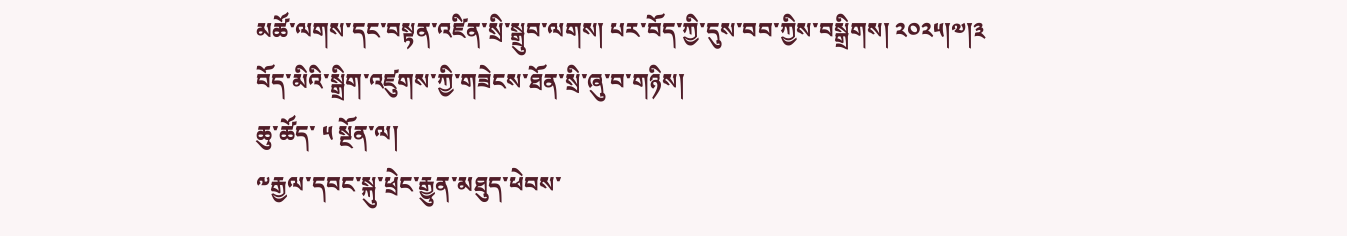མཚོ་ལགས་དང་བསྟན་འཛིན་སྲི་སྒྲུབ་ལགས། པར་བོད་ཀྱི་དུས་བབ་ཀྱིས་བསྒྲིགས། ༢༠༢༥།༧།༣
བོད་མིའི་སྒྲིག་འཛུགས་ཀྱི་གཟེངས་ཐོན་སྲི་ཞུ་བ་གཉིས།
ཆུ་ཚོད་ ༥ སྔོན་ལ།
༸རྒྱལ་དབང་སྐུ་ཕྲེང་རྒྱུན་མཐུད་ཕེབས་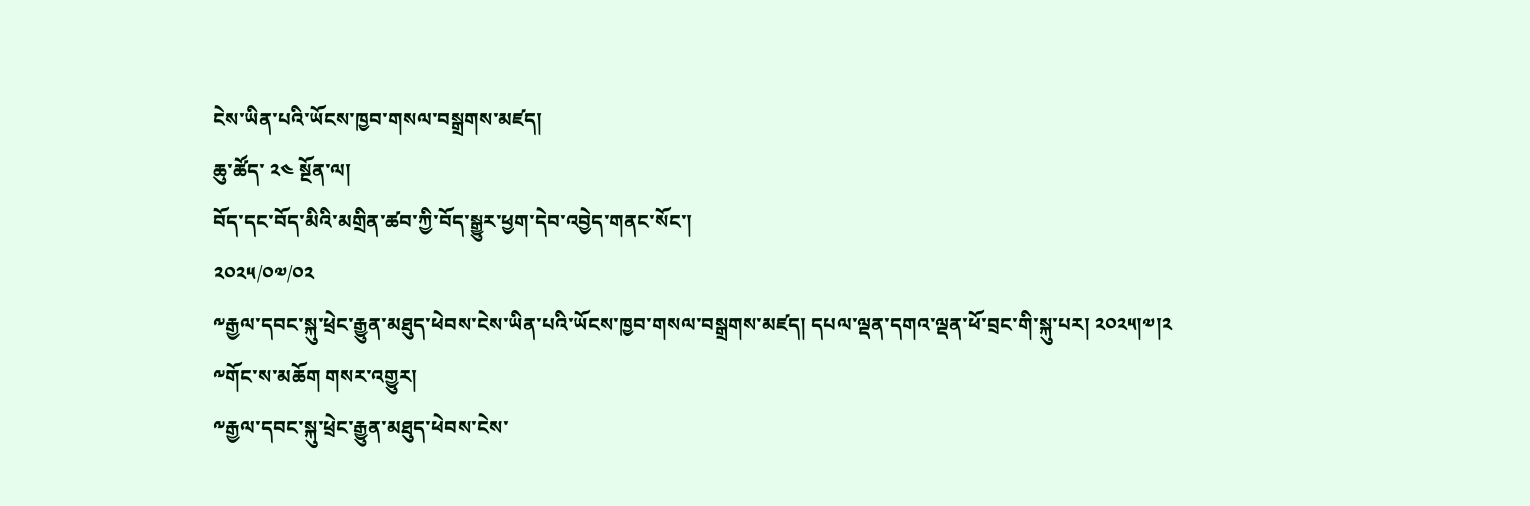ངེས་ཡིན་པའི་ཡོངས་ཁྱབ་གསལ་བསྒྲགས་མཛད།
ཆུ་ཚོད་ ༢༤ སྔོན་ལ།
བོད་དང་བོད་མིའི་མགྲིན་ཚབ་ཀྱི་བོད་སྒྱུར་ཕྱག་དེབ་འབྱེད་གནང་སོང་།
༢༠༢༥/༠༧/༠༢
༸རྒྱལ་དབང་སྐུ་ཕྲེང་རྒྱུན་མཐུད་ཕེབས་ངེས་ཡིན་པའི་ཡོངས་ཁྱབ་གསལ་བསྒྲགས་མཛད། དཔལ་ལྡན་དགའ་ལྡན་ཕོ་བྲང་གི་སྐུ་པར། ༢༠༢༥།༧།༢
༸གོང་ས་མཆོག གསར་འགྱུར།
༸རྒྱལ་དབང་སྐུ་ཕྲེང་རྒྱུན་མཐུད་ཕེབས་ངེས་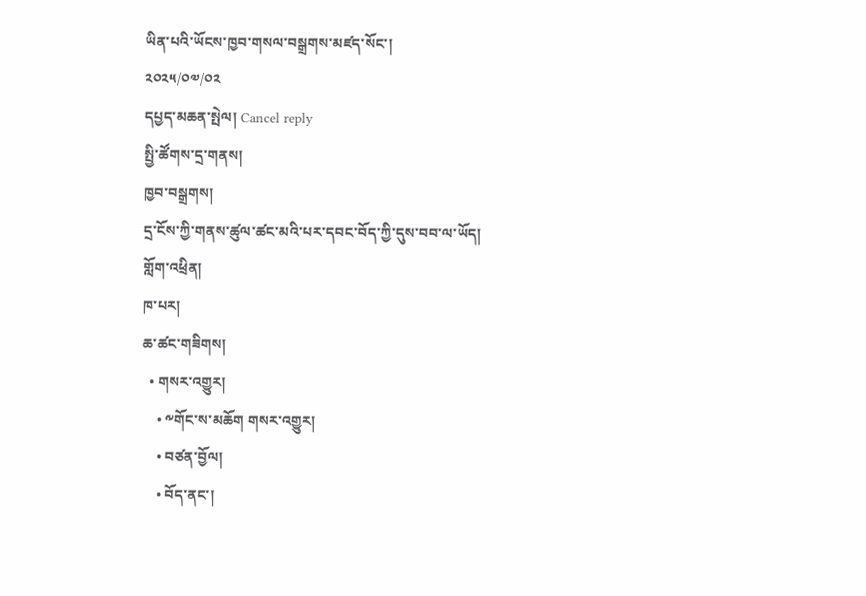ཡིན་པའི་ཡོངས་ཁྱབ་གསལ་བསྒྲགས་མཛད་སོང་།
༢༠༢༥/༠༧/༠༢
དཔྱད་མཆན་སྤེལ། Cancel reply
སྤྱི་ཚོགས་དྲ་གནས།
ཁྱབ་བསྒྲགས།
དྲ་ངོས་ཀྱི་གནས་ཚུལ་ཚང་མའི་པར་དབང་བོད་ཀྱི་དུས་བབ་ལ་ཡོད།
གློག་འཕྲིན།
ཁ་པར།
ཆ་ཚང་གཟིགས།
  • གསར་འགྱུར།
    • ༸གོང་ས་མཆོག གསར་འགྱུར།
    • བཙན་བྱོལ།
    • བོད་ནང་།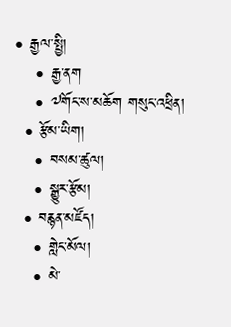• རྒྱལ་སྤྱི།
    • རྒྱ་ནག
    • ༧གོང་ས་མཆོག གསུང་འཕྲིན།
  • རྩོམ་ཡིག།
    • བསམ་ཚུལ།
    • སྒྱུར་རྩོམ།
  • བརྙན་མཛོད།
    • གླེང་མོལ།
    • མེ་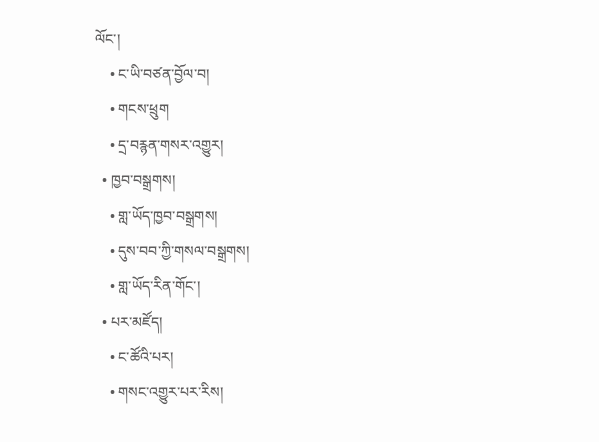ལོང་།
    • ང་ཡི་བཙན་བྱོལ་བ།
    • གངས་ཕྲུག
    • དྲ་བརྙན་གསར་འགྱུར།
  • ཁྱབ་བསྒྲགས།
    • གླ་ཡོད་ཁྱབ་བསྒྲགས།
    • དུས་བབ་ཀྱི་གསལ་བསྒྲགས།
    • གླ་ཡོད་རིན་གོང་།
  • པར་མཛོད།
    • ང་ཚོའི་པར།
    • གསང་འགྱུར་པར་རིས།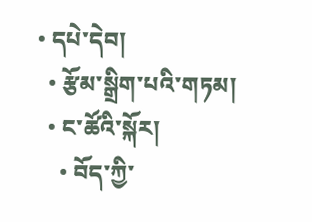• དཔེ་དེབ།
  • རྩོམ་སྒྲིག་པའི་གཏམ།
  • ང་ཚོའི་སྐོར།
    • བོད་ཀྱི་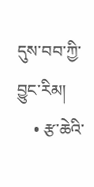དུས་བབ་ཀྱི་བྱུང་རིམ།
    • རྩ་ཆེའི་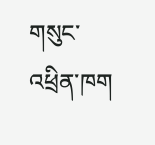གསུང་འཕྲིན་ཁག